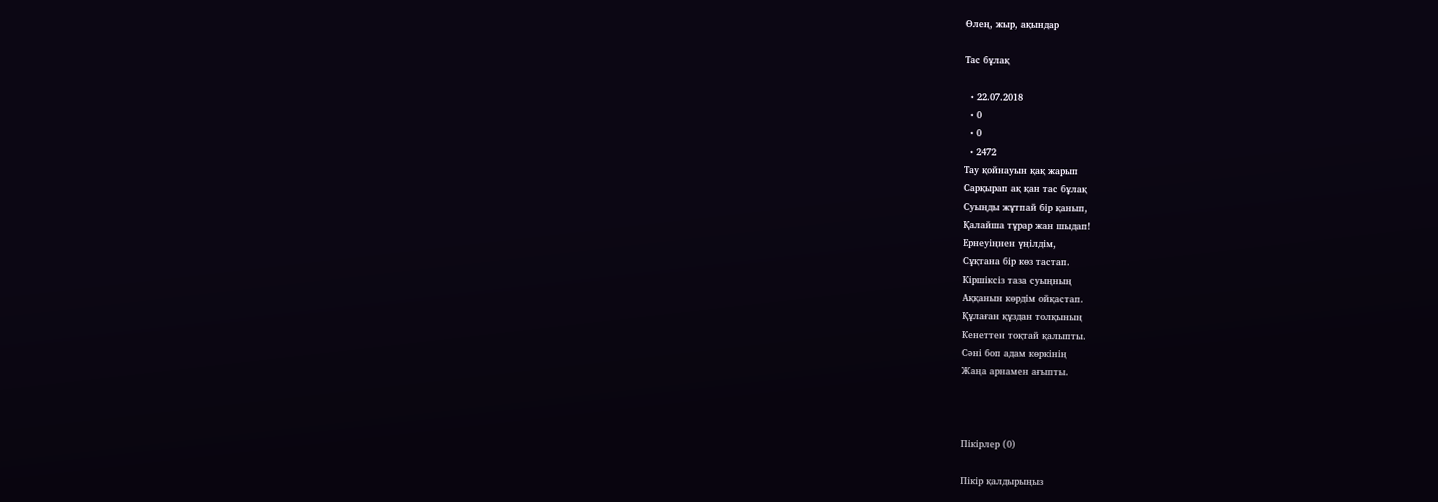Өлең, жыр, ақындар

Тас бұлақ

  • 22.07.2018
  • 0
  • 0
  • 2472
Тау қойнауын қақ жарып
Сарқырап ақ қан тас бұлақ
Суыңды жұтпай бір қанып,
Қалайша тұрар жан шыдап!
Ернеуіңнен үңілдім,
Сұқтана бір көз тастап.
Кіршіксіз таза суыңның
Аққанын көрдім ойқастап.
Құлаған құздан толқының
Кенеттен тоқтай қалыпты.
Сәні боп адам көркінің
Жаңа арнамен ағыпты.



Пікірлер (0)

Пікір қалдырыңыз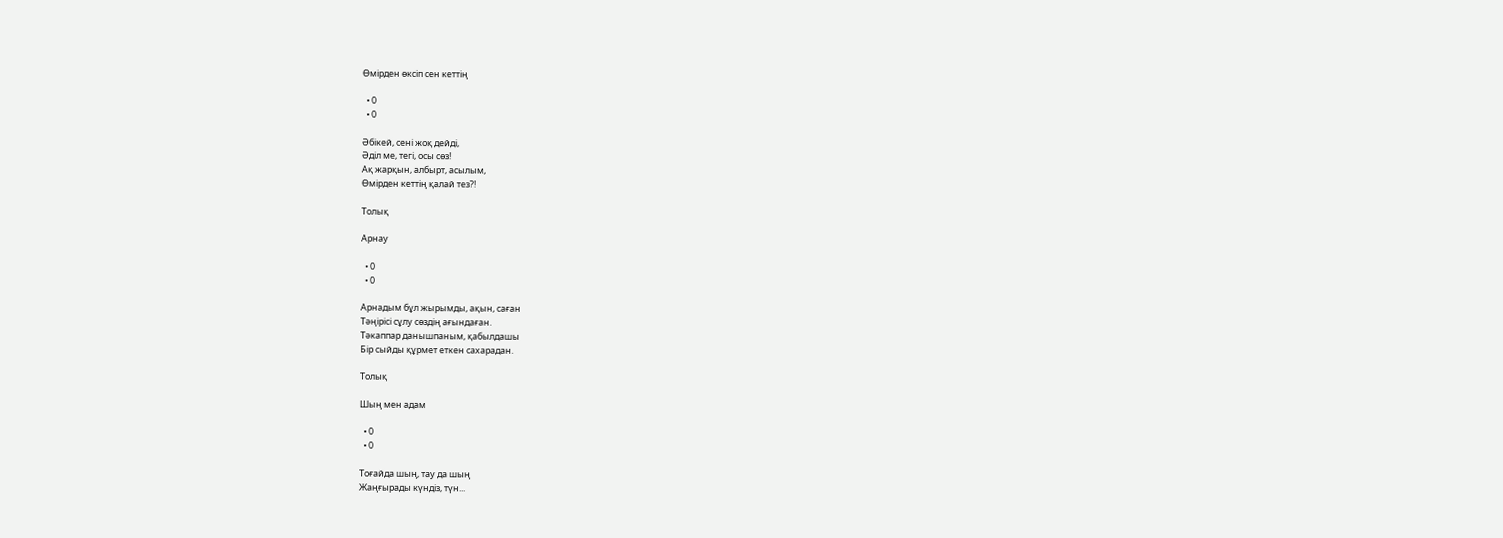Өмірден өксіп сен кеттің

  • 0
  • 0

Әбікей, сені жоқ дейді,
Әділ ме, тегі, осы сөз!
Ақ жарқын, албырт, асылым,
Өмірден кеттің қалай тез?!

Толық

Арнау

  • 0
  • 0

Арнадым бұл жырымды, ақын, саған
Тәңірісі сұлу сөздің ағындаған.
Тәкаппар данышпаным, қабылдашы
Бір сыйды құрмет еткен сахарадан.

Толық

Шың мен адам

  • 0
  • 0

Тоғайда шың, тау да шың
Жаңғырады күндіз, түн...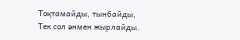Тоқтамайды, тынбайды,
Тек сол әнмен жырлайды.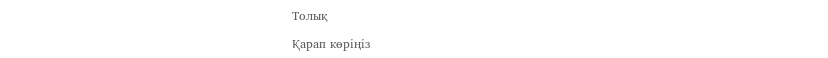Толық

Қарап көріңіз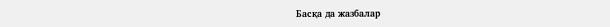Басқа да жазбалар